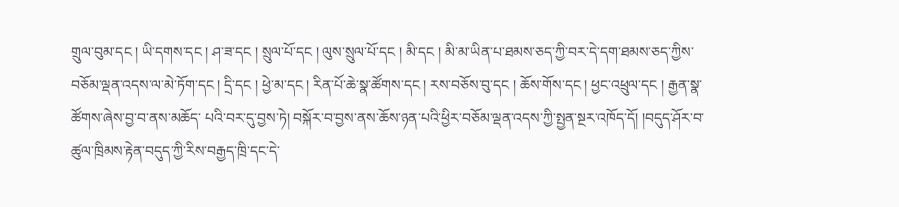གྲུལ་བུམ་དང ། ཡི་དགས་དང ། ཤ་ཟ་དང ། སྲུལ་པོ་དང ། ལུས་སྲུལ་པོ་དང ། མི་དང ། མི་མ་ཡིན་པ་ཐམས་ཅད་ཀྱི་བར་དེ་དག་ཐམས་ཅད་ཀྱིས་བཅོམ་ལྡན་འདས་ལ་མེ་ཏོག་དང ། དྲི་དང ། ཕྱེ་མ་དང ། རིན་པོ་ཆེ་སྣ་ཚོགས་དང ། རས་བཅོས་བུ་དང ། ཆོས་གོས་དང ། ཕྱང་འཕྲུལ་དང ། རྒྱན་སྣ་ཚོགས་ཞེས་བྱ་བ་ནས་མཆོད་ པའི་བར་དུ་བྱས་ཏེ། བསྐོར་བ་བྱས་ནས་ཆོས་ཉན་པའི་ཕྱིར་བཅོམ་ལྡན་འདས་ཀྱི་སྤྱན་སྔར་འཁོད་དོ། །བདུད་ཤོར་བ་ཚུལ་ཁྲིམས་རྟེན་བདུད་ཀྱི་རིས་བརྒྱད་ཁྲི་དང་དེ་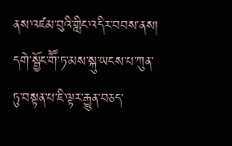ནས་འཛམ་བུའི་གླིང་འདིར་བབས་ནས། དགེ་སྦྱོང་གཽ་ཏ་མས་སྐུ་ཡངས་པ་ཀུན་ཏུ་བསྟན་པ་ཇི་ལྟར་རྒྱུན་བཅད་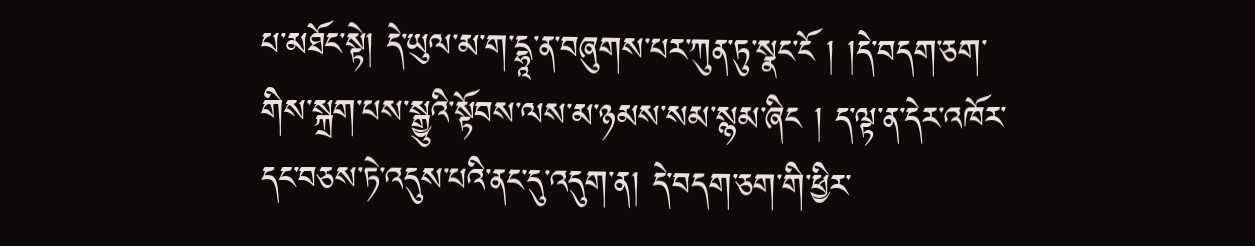པ་མཐོང་སྟེ། དེ་ཡུལ་མ་ག་དྷཱ་ན་བཞུགས་པར་ཀུན་ཏུ་སྣང་ངོ ། །དེ་བདག་ཅག་གིས་སྐྲག་པས་སྒྱུའི་སྟོབས་ལས་མ་ཉམས་སམ་སྙམ་ཞིང ། ད་ལྟ་ན་དེར་འཁོར་དང་བཅས་ཏེ་འདུས་པའི་ནང་དུ་འདུག་ན། དེ་བདག་ཅག་གི་ཕྱིར་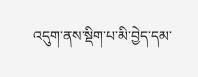འདུག་ནས་སྡིག་པ་མི་བྱེད་དམ་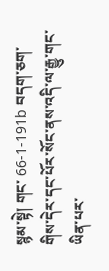སྙམ་སྟེ། གང་ 66-1-191b བདག་ཅག་གིས་དེར་དང་པོར་སོང་ནས་འདི་ལ་རྒྱུ་གང་ཡིན་པར་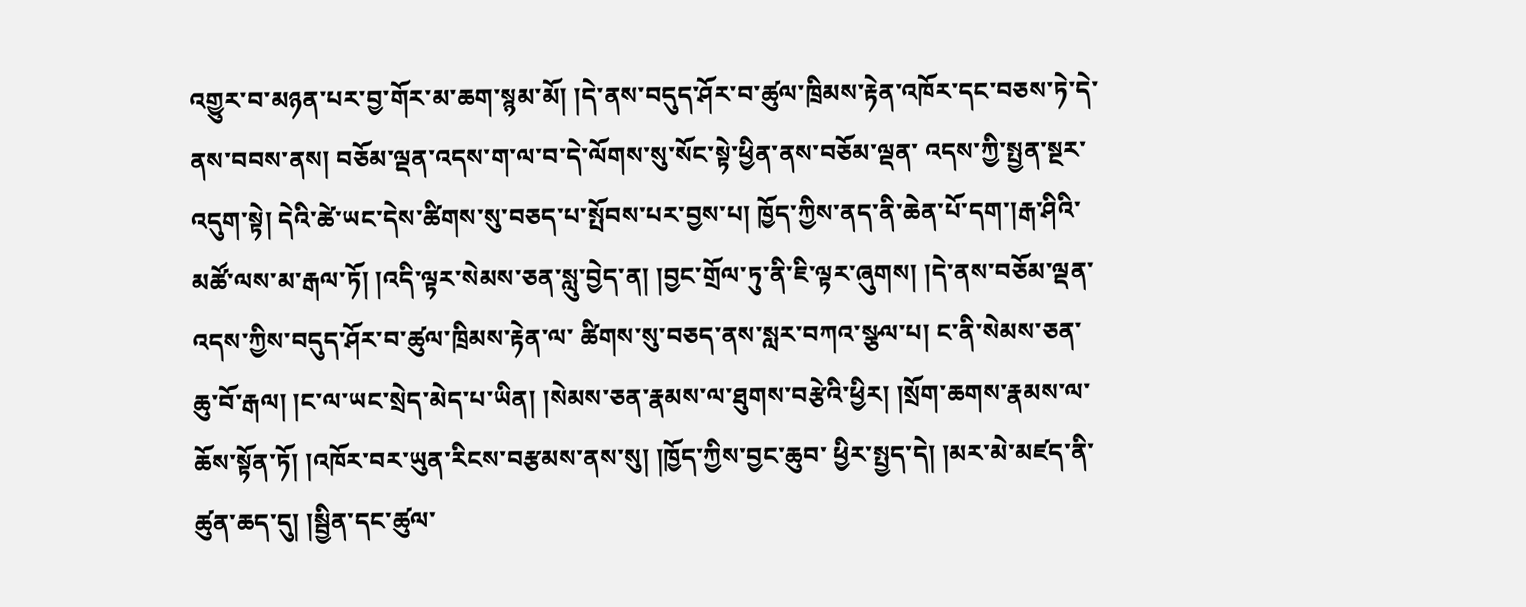འགྱུར་བ་མཉན་པར་བྱ་གོར་མ་ཆག་སྙམ་མོ། །དེ་ནས་བདུད་ཤོར་བ་ཚུལ་ཁྲིམས་རྟེན་འཁོར་དང་བཅས་ཏེ་དེ་ནས་བབས་ནས། བཅོམ་ལྡན་འདས་ག་ལ་བ་དེ་ལོགས་སུ་སོང་སྟེ་ཕྱིན་ནས་བཅོམ་ལྡན་ འདས་ཀྱི་སྤྱན་སྔར་འདུག་སྟེ། དེའི་ཚེ་ཡང་དེས་ཚིགས་སུ་བཅད་པ་སྤོབས་པར་བྱས་པ། ཁྱོད་ཀྱིས་ནད་ནི་ཆེན་པོ་དག་།རྒ་ཤིའི་མཚོ་ལས་མ་རྒལ་ཏོ། །འདི་ལྟར་སེམས་ཅན་སླུ་བྱེད་ན། །བྱང་གྲོལ་ཏུ་ནི་ཇི་ལྟར་ཞུགས། །དེ་ནས་བཅོམ་ལྡན་འདས་ཀྱིས་བདུད་ཤོར་བ་ཚུལ་ཁྲིམས་རྟེན་ལ་ ཚིགས་སུ་བཅད་ནས་སླར་བཀའ་སྩལ་པ། ང་ནི་སེམས་ཅན་ཆུ་བོ་རྒལ། །ང་ལ་ཡང་སྲེད་མེད་པ་ཡིན། །སེམས་ཅན་རྣམས་ལ་ཐུགས་བརྩེའི་ཕྱིར། །སྲོག་ཆགས་རྣམས་ལ་ཆོས་སྟོན་ཏོ། །འཁོར་བར་ཡུན་རིངས་བརྩམས་ནས་སུ། །ཁྱོད་ཀྱིས་བྱང་ཆུབ་ ཕྱིར་སྤྱད་དེ། །མར་མེ་མཛད་ནི་ཚུན་ཆད་དུ། །སྦྱིན་དང་ཚུལ་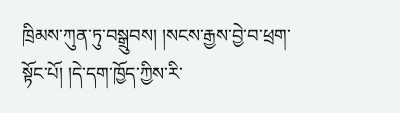ཁྲིམས་ཀུན་ཏུ་བསྒྲུབས། །སངས་རྒྱས་བྱེ་བ་ཕྲག་སྟོང་པོ། །དེ་དག་ཁྱོད་ཀྱིས་རི་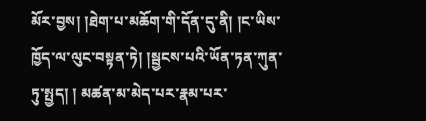མོར་བྱས། །ཐེག་པ་མཆོག་གི་དོན་དུ་ནི། །ང་ཡིས་ཁྱོད་ལ་ལུང་བསྟན་ཏེ། །སྦྱངས་པའི་ཡོན་ཏན་ཀུན་ཏུ་སྤྱད། ། མཚན་མ་མེད་པར་རྣམ་པར་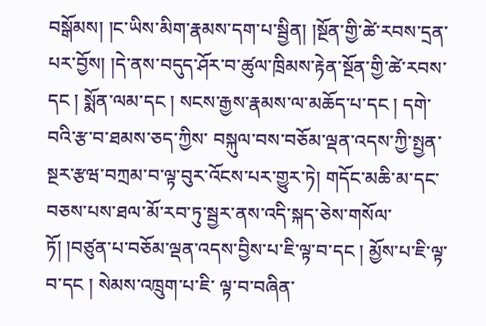བསྒོམས། །ང་ཡིས་མིག་རྣམས་དག་པ་སྦྱིན། །སྔོན་གྱི་ཚེ་རབས་དྲན་པར་བྱོས། །དེ་ནས་བདུད་ཤོར་བ་ཚུལ་ཁྲིམས་རྟེན་སྔོན་གྱི་ཚེ་རབས་དང ། སྨོན་ལམ་དང ། སངས་རྒྱས་རྣམས་ལ་མཆོད་པ་དང ། དགེ་བའི་རྩ་བ་ཐམས་ཅད་ཀྱིས་ བསྐུལ་བས་བཅོམ་ལྡན་འདས་ཀྱི་སྤྱན་སྔར་རྩཝ་བཀྲམ་བ་ལྟ་བུར་འོངས་པར་གྱུར་ཏེ། གདོང་མཆི་མ་དང་བཅས་པས་ཐལ་མོ་རབ་ཏུ་སྦྱར་ནས་འདི་སྐད་ཅེས་གསོལ་ཏོ། །བཙུན་པ་བཅོམ་ལྡན་འདས་བྱིས་པ་ཇི་ལྟ་བ་དང ། མྱོས་པ་ཇི་ལྟ་བ་དང ། སེམས་འཁྲུག་པ་ཇི་ ལྟ་བ་བཞིན་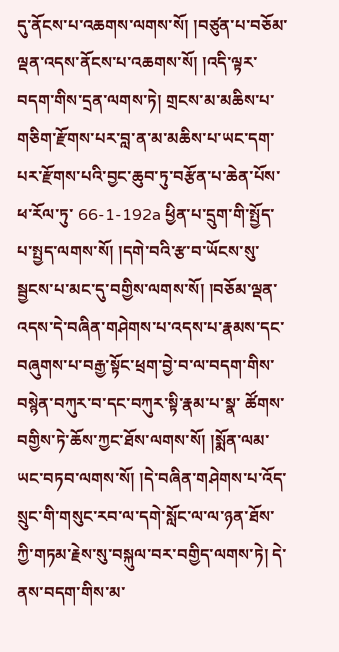དུ་ནོངས་པ་འཆགས་ལགས་སོ། །བཙུན་པ་བཅོམ་ལྡན་འདས་ནོངས་པ་འཆགས་སོ། །འདི་ལྟར་བདག་གིས་དྲན་ལགས་ཏེ། གྲངས་མ་མཆིས་པ་གཅིག་རྫོགས་པར་བླ་ན་མ་མཆིས་པ་ཡང་དག་པར་རྫོགས་པའི་བྱང་ཆུབ་ཏུ་བརྩོན་པ་ཆེན་པོས་ཕ་རོལ་ཏུ་ 66-1-192a ཕྱིན་པ་དྲུག་གི་སྤྱོད་པ་སྤྱད་ལགས་སོ། །དགེ་བའི་རྩ་བ་ཡོངས་སུ་སྦྱངས་པ་མང་དུ་བགྱིས་ལགས་སོ། །བཅོམ་ལྡན་འདས་དེ་བཞིན་གཤེགས་པ་འདས་པ་རྣམས་དང་བཞུགས་པ་བརྒྱ་སྟོང་ཕྲག་བྱེ་བ་ལ་བདག་གིས་བསྙེན་བཀུར་བ་དང་བཀུར་སྟི་རྣམ་པ་སྣ་ ཚོགས་བགྱིས་ཏེ་ཆོས་ཀྱང་ཐོས་ལགས་སོ། །སྨོན་ལམ་ཡང་བཏབ་ལགས་སོ། །དེ་བཞིན་གཤེགས་པ་འོད་སྲུང་གི་གསུང་རབ་ལ་དགེ་སློང་ལ་ལ་ཉན་ཐོས་ཀྱི་གཏམ་རྗེས་སུ་བསྐུལ་བར་བགྱིད་ལགས་ཏེ། དེ་ནས་བདག་གིས་མ་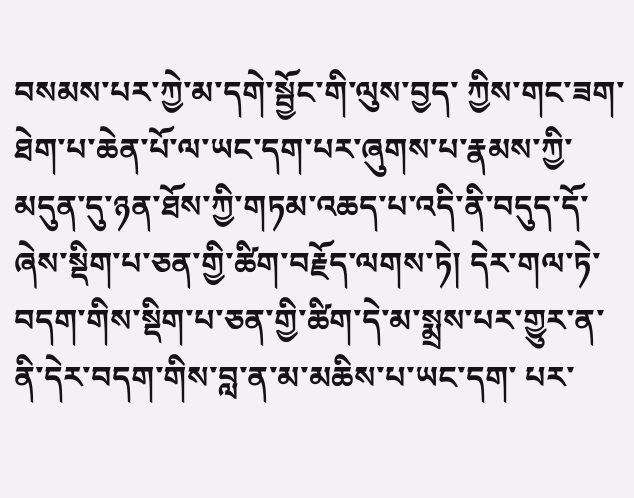བསམས་པར་ཀྱེ་མ་དགེ་སྦྱོང་གི་ལུས་བྱད་ ཀྱིས་གང་ཟག་ཐེག་པ་ཆེན་པོ་ལ་ཡང་དག་པར་ཞུགས་པ་རྣམས་ཀྱི་མདུན་དུ་ཉན་ཐོས་ཀྱི་གཏམ་འཆད་པ་འདི་ནི་བདུད་དོ་ཞེས་སྡིག་པ་ཅན་གྱི་ཚིག་བརྗོད་ལགས་ཏེ། དེར་གལ་ཏེ་བདག་གིས་སྡིག་པ་ཅན་གྱི་ཚིག་དེ་མ་སྨྲས་པར་གྱུར་ན་ནི་དེར་བདག་གིས་བླ་ན་མ་མཆིས་པ་ཡང་དག་ པར་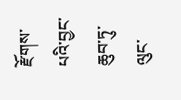རྫོགས་པའི་བྱང་ཆུབ་ཏུ་ལུང་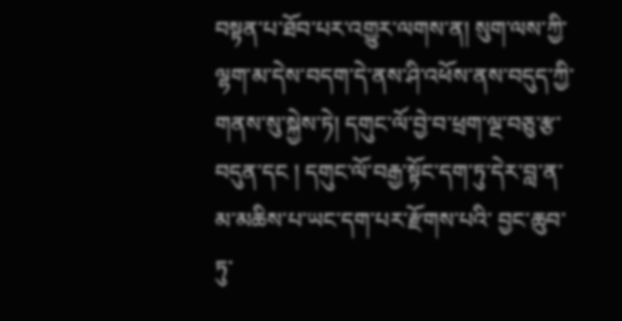བསྟན་པ་ཐོབ་པར་འགྱུར་ལགས་ན། སུག་ལས་ཀྱི་ལྷག་མ་དེས་བདག་དེ་ནས་ཤི་འཕོས་ནས་བདུད་ཀྱི་གནས་སུ་སྐྱེས་ཏེ། དགུང་ལོ་བྱེ་བ་ཕྲག་ལྔ་བཅུ་རྩ་བདུན་དང ། དགུང་ལོ་བརྒྱ་སྟོང་དག་ཏུ་དེར་བླ་ན་མ་མཆིས་པ་ཡང་དག་པར་རྫོགས་པའི་ བྱང་ཆུབ་ཏུ་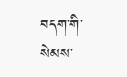བདག་གི་སེམས་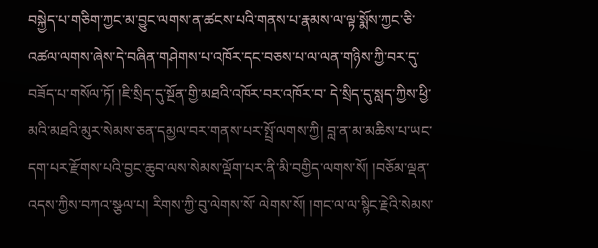བསྐྱེད་པ་གཅིག་ཀྱང་མ་བྱུང་ལགས་ན་ཚངས་པའི་གནས་པ་རྣམས་ལ་ལྟ་སྨོས་ཀྱང་ཅི་འཚལ་ལགས་ཞེས་དེ་བཞིན་གཤེགས་པ་འཁོར་དང་བཅས་པ་ལ་ལན་གཉིས་ཀྱི་བར་དུ་བཟོད་པ་གསོལ་ཏོ། །ཇི་སྲིད་དུ་སྔོན་གྱི་མཐའི་འཁོར་བར་འཁོར་བ་ དེ་སྲིད་དུ་སླད་ཀྱིས་ཕྱི་མའི་མཐའི་མུར་སེམས་ཅན་དམྱལ་བར་གནས་པར་སྤྲོ་ལགས་ཀྱི། བླ་ན་མ་མཆིས་པ་ཡང་དག་པར་རྫོགས་པའི་བྱང་ཆུབ་ལས་སེམས་ལྡོག་པར་ནི་མི་བགྱིད་ལགས་སོ། །བཅོམ་ལྡན་འདས་ཀྱིས་བཀའ་སྩལ་པ། རིགས་ཀྱི་བུ་ལེགས་སོ་ ལེགས་སོ། །གང་ལ་ལ་སྙིང་རྗེའི་སེམས་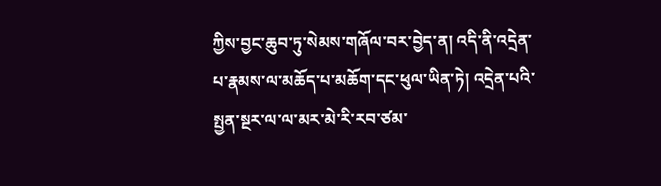ཀྱིས་བྱང་ཆུབ་ཏུ་སེམས་གཞོལ་བར་བྱེད་ན། འདི་ནི་འདྲེན་པ་རྣམས་ལ་མཆོད་པ་མཆོག་དང་ཕུལ་ཡིན་ཏེ། འདྲེན་པའི་སྤྱན་སྔར་ལ་ལ་མར་མེ་རི་རབ་ཙམ་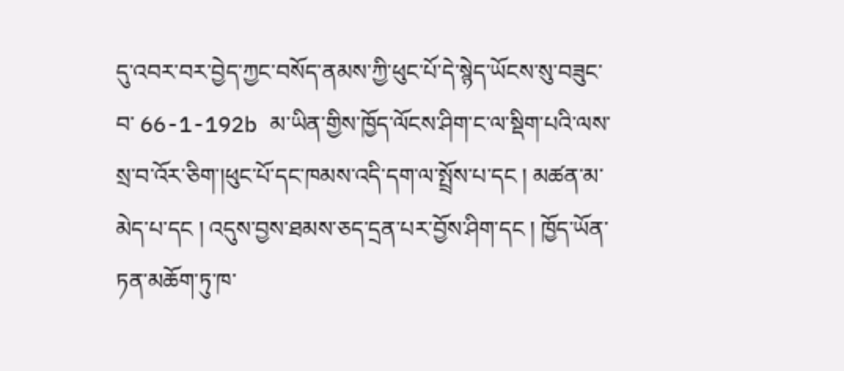དུ་འབར་བར་བྱེད་ཀྱང་བསོད་ནམས་ཀྱི་ཕུང་པོ་དེ་སྙེད་ཡོངས་སུ་བཟུང་བ་ 66-1-192b མ་ཡིན་གྱིས་ཁྱོད་ལོངས་ཤིག་ང་ལ་སྡིག་པའི་ལས་སྲ་བ་འོར་ཅིག་།ཕུང་པོ་དང་ཁམས་འདི་དག་ལ་སྤྲོས་པ་དང ། མཚན་མ་མེད་པ་དང ། འདུས་བྱས་ཐམས་ཅད་དྲན་པར་བྱོས་ཤིག་དང ། ཁྱོད་ཡོན་ཏན་མཆོག་ཏུ་ཁ་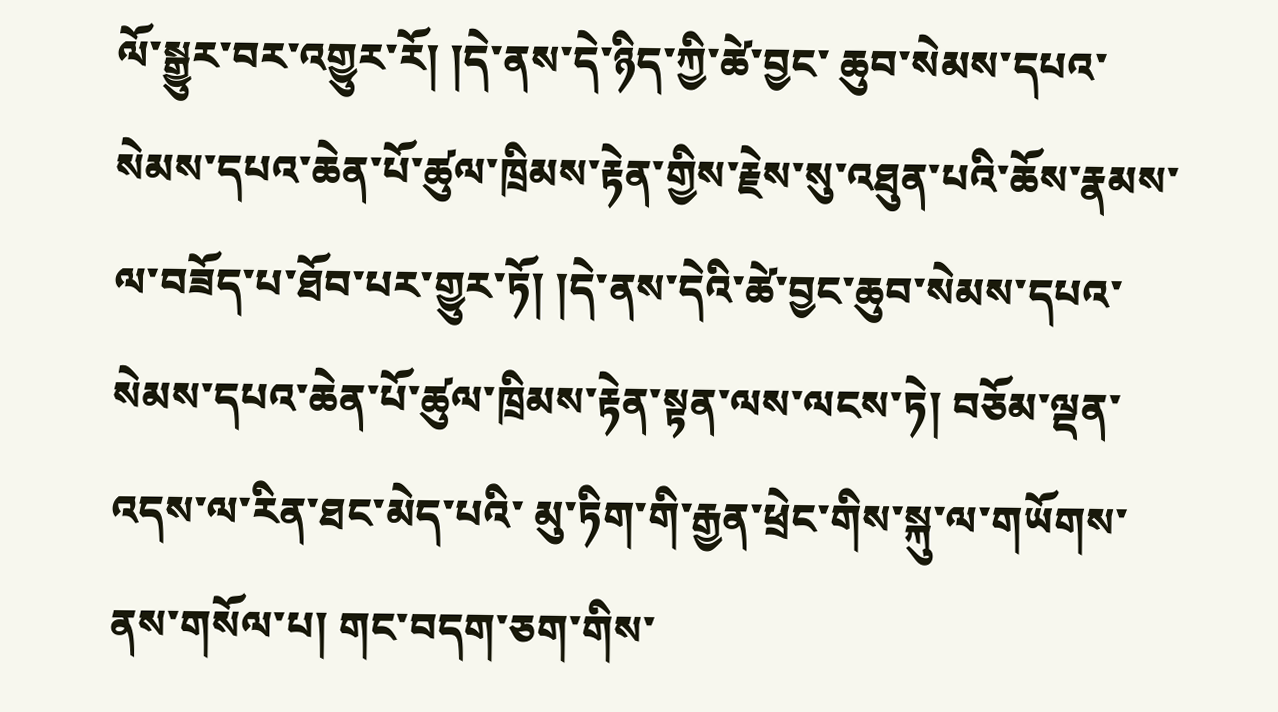ལོ་སྒྱུར་བར་འགྱུར་རོ། །དེ་ནས་དེ་ཉིད་ཀྱི་ཚེ་བྱང་ ཆུབ་སེམས་དཔའ་སེམས་དཔའ་ཆེན་པོ་ཚུལ་ཁྲིམས་རྟེན་གྱིས་རྗེས་སུ་འཐུན་པའི་ཆོས་རྣམས་ལ་བཟོད་པ་ཐོབ་པར་གྱུར་ཏོ། །དེ་ནས་དེའི་ཚེ་བྱང་ཆུབ་སེམས་དཔའ་སེམས་དཔའ་ཆེན་པོ་ཚུལ་ཁྲིམས་རྟེན་སྟན་ལས་ལངས་ཏེ། བཅོམ་ལྡན་འདས་ལ་རིན་ཐང་མེད་པའི་ མུ་ཏིག་གི་རྒྱན་ཕྲེང་གིས་སྐུ་ལ་གཡོགས་ནས་གསོལ་པ། གང་བདག་ཅག་གིས་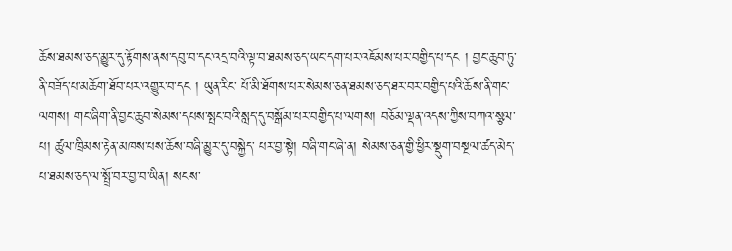ཆོས་ཐམས་ཅད་མྱུར་དུ་རྟོགས་ནས་དབུ་བ་དང་འདྲ་བའི་ལྟ་བ་ཐམས་ཅད་ཡང་དག་པར་འཇོམས་པར་བགྱིད་པ་དང ། བྱང་ཆུབ་ཏུ་ནི་བཟོད་པ་མཆོག་ཐོབ་པར་འགྱུར་བ་དང ། ཡུན་རིང་ པོ་མི་ཐོགས་པར་སེམས་ཅན་ཐམས་ཅད་ཐར་བར་བགྱིད་པའི་ཆོས་ནི་གང་ལགས། གང་ཞིག་ནི་བྱང་ཆུབ་སེམས་དཔས་སྤང་བའི་སླད་དུ་བསྒོམ་པར་བགྱིད་པ་ལགས། བཅོམ་ལྡན་འདས་ཀྱིས་བཀའ་སྩལ་པ། ཚུལ་ཁྲིམས་རྟེན་མཁས་པས་ཆོས་བཞི་མྱུར་དུ་བསྐྱེད་ པར་བྱ་སྟེ། བཞི་གང་ཞེ་ན། སེམས་ཅན་གྱི་ཕྱིར་སྡུག་བསྔལ་ཚད་མེད་པ་ཐམས་ཅད་ལ་སྤྲོ་བར་བྱ་བ་ཡིན། སངས་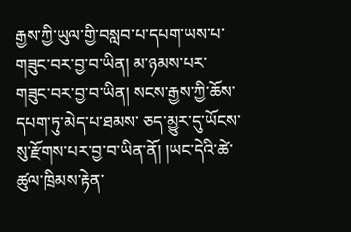རྒྱས་ཀྱི་ཡུལ་གྱི་བསླབ་པ་དཔག་ཡས་པ་གཟུང་བར་བྱ་བ་ཡིན། མ་ཉམས་པར་གཟུང་བར་བྱ་བ་ཡིན། སངས་རྒྱས་ཀྱི་ཆོས་དཔག་ཏུ་མེད་པ་ཐམས་ ཅད་མྱུར་དུ་ཡོངས་སུ་རྫོགས་པར་བྱ་བ་ཡིན་ནོ། །ཡང་དེའི་ཚེ་ཚུལ་ཁྲིམས་རྟེན་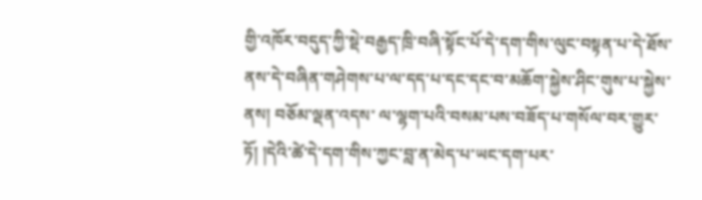གྱི་འཁོར་བདུད་ཀྱི་སྡེ་བརྒྱད་ཁྲི་བཞི་སྟོང་པོ་དེ་དག་གིས་ལུང་བསྟན་པ་དེ་ཐོས་ནས་དེ་བཞིན་གཤེགས་པ་ལ་དད་པ་དང་དང་བ་མཆོག་སྐྱེས་ཤིང་གུས་པ་སྐྱེས་ནས། བཅོམ་ལྡན་འདས་ ལ་ལྷག་པའི་བསམ་པས་བཟོད་པ་གསོལ་བར་གྱུར་ཏོ། །དེའི་ཚེ་དེ་དག་གིས་ཀྱང་བླ་ན་མེད་པ་ཡང་དག་པར་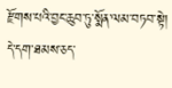རྫོགས་པའི་བྱང་ཆུབ་ཏུ་སྨོན་ལམ་བཏབ་སྟེ། དེ་དག་ཐམས་ཅད་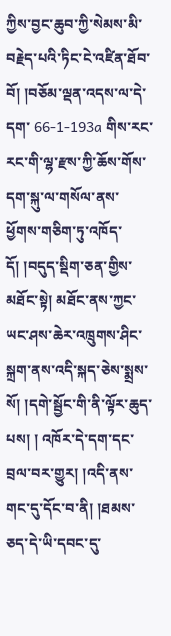ཀྱིས་བྱང་ཆུབ་ཀྱི་སེམས་མི་བརྗེད་པའི་ཏིང་ངེ་འཛིན་ཐོབ་བོ། །བཅོམ་ལྡན་འདས་ལ་དེ་དག་ 66-1-193a གིས་རང་རང་གི་ལྷ་རྫས་ཀྱི་ཆོས་གོས་དག་སྐུ་ལ་གསོལ་ནས་ཕྱོགས་གཅིག་ཏུ་འཁོད་དོ། །བདུད་སྡིག་ཅན་གྱིས་མཐོང་སྟེ། མཐོང་ནས་ཀྱང་ཡང་ཤས་ཆེར་འཁྲུགས་ཤིང་སྐྲག་ནས་འདི་སྐད་ཅེས་སྨྲས་སོ། །དགེ་སྦྱོང་གི་ནི་ལྟོར་ཆུད་པས། ། འཁོར་དེ་དག་དང་བྲལ་བར་གྱུར། །འདི་ནས་གང་དུ་དོང་བ་ནི། །ཐམས་ཅད་དེ་ཡི་དབང་དུ་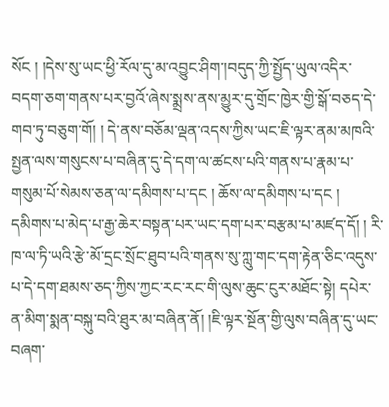སོང ། །དེས་སུ་ཡང་ཕྱི་རོལ་དུ་མ་འབྱུང་ཤིག་།བདུད་ཀྱི་སྤྱོད་ཡུལ་འདིར་བདག་ཅག་གནས་པར་བྱའོ་ཞེས་སྨྲས་ནས་མྱུར་དུ་གྲོང་ཁྱེར་གྱི་སྒོ་བཅད་དེ་གབ་ཏུ་བཅུག་གོ། ། དེ་ནས་བཅོམ་ལྡན་འདས་ཀྱིས་ཡང་ཇི་ལྟར་ནམ་མཁའི་སྤྱན་ལས་གསུངས་པ་བཞིན་དུ་དེ་དག་ལ་ཚངས་པའི་གནས་པ་རྣམ་པ་གསུམ་པོ་སེམས་ཅན་ལ་དམིགས་པ་དང ། ཆོས་ལ་དམིགས་པ་དང ། དམིགས་པ་མེད་པ་རྒྱ་ཆེར་བསྟན་པར་ཡང་དག་པར་བརྩམ་པ་མཛད་དོ། ། རི་ཁ་ལ་ཏི་ཡའི་རྩེ་མོ་དྲང་སྲོང་ཐུབ་པའི་གནས་སུ་ཀླུ་གང་དག་རྟེན་ཅིང་འདུས་པ་དེ་དག་ཐམས་ཅད་ཀྱིས་ཀྱང་རང་རང་གི་ལུས་ཆུང་ངུར་མཐོང་སྟེ། དཔེར་ན་མིག་སྨན་བསྐུ་བའི་ཐུར་མ་བཞིན་ནོ། །ཇི་ལྟར་སྔོན་གྱི་ལུས་བཞིན་དུ་ཡང་བཞག་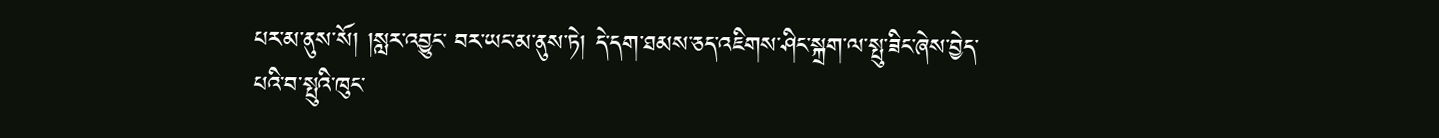པར་མ་ནུས་སོ། །སླར་འབྱུང་ བར་ཡང་མ་ནུས་ཏེ། དེ་དག་ཐམས་ཅད་འཇིགས་ཤིང་སྐྲག་ལ་སྤུ་ཟིང་ཞེས་བྱེད་པའི་བ་སྤུའི་ཁུང་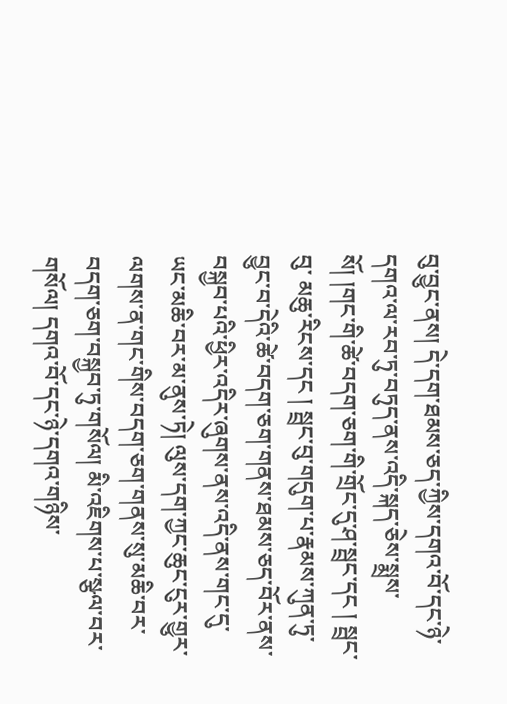བུ་བྱུང་ནས། དེ་དག་ཐམས་ཅད་ཀྱིས་དགའ་བོ་དང་ཉེ་དགའ་ལ་རབ་ཏུ་བཏུད་ནས་འདི་སྐད་ཅེས་སྨྲས་སོ། །གང་གི་ཚེ་བདག་ཅག་གི་གྲོང་དུ་ཤ་སྦྲང་དང ། སྦྲང་བུ་ མཆུ་རིངས་དང ། སྦྲང་བུ་གདུག་པ་རྣམས་ཀུན་ཏུ་བྱུང་བ་དེའི་ཚེ་བདག་ཅག་གནས་ཐམས་ཅད་བོར་ནས་བསྐྱབ་པའི་ཕྱིར་འདིར་ཞུགས་ནས་འདི་ནས་གང་དུ་ཡང་མཆི་བར་མ་ནུས་ཏེ། ལུས་དག་ཀྱང་ཆུང་ངུར་གྱུར་ལགས་ན་གང་གིས་བདག་ཅག་གནས་སུ་མཆི་བར་ བདག་ཅག་བསྐྱབ་ཏུ་གསོལ། མི་འཇིགས་པ་སྩལ་བར་གསོལ། དགའ་བོ་དང་ཉེ་དགའ་གཉིས་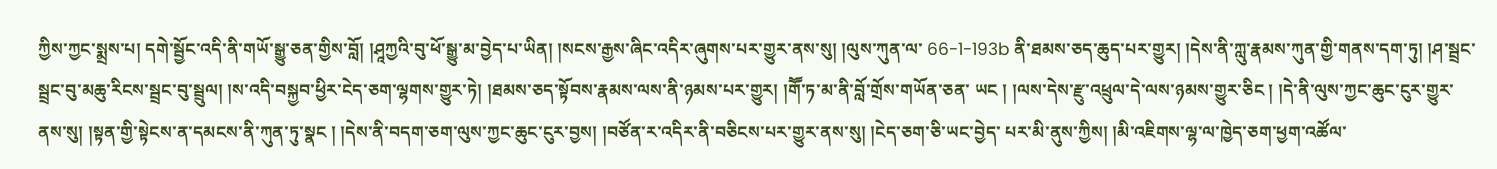ཀྱིས་ཀྱང་སྨྲས་པ། དགེ་སྦྱོང་འདི་ནི་གཡོ་སྒྱུ་ཅན་གྱིས་བློ། །ཤཱཀྱའི་བུ་ཕོ་སྒྱུ་མ་བྱེད་པ་ཡིན། །སངས་རྒྱས་ཞིང་འདིར་ཞུགས་པར་གྱུར་ནས་སུ། །ལུས་ཀུན་ལ་ 66-1-193b ནི་ཐམས་ཅད་ཆུད་པར་གྱུར། །དེས་ནི་ཀླུ་རྣམས་ཀུན་གྱི་གནས་དག་ཏུ། །ཤ་སྦྲང་སྦྲང་བུ་མཆུ་རིངས་སྦྲང་བུ་སྦྲུལ། །ས་འདི་བསྐྱབ་ཕྱིར་ངེད་ཅག་ལྷགས་གྱུར་ཏེ། །ཐམས་ཅད་སྟོབས་རྣམས་ལས་ནི་ཉམས་པར་གྱུར། །གཽ་ཏ་མ་ནི་བློ་གྲོས་གཡོན་ཅན་ ཡང ། །ལས་དེས་རྫུ་འཕྲུལ་དེ་ལས་ཉམས་གྱུར་ཅིང ། །དེ་ནི་ལུས་ཀྱང་ཆུང་ངུར་གྱུར་ནས་སུ། །སྟན་གྱི་སྟེངས་ན་དམངས་ནི་ཀུན་ཏུ་སྣང ། །དེས་ནི་བདག་ཅག་ལུས་ཀྱང་ཆུང་ངུར་བྱས། །བཙོན་ར་འདིར་ནི་བཅིངས་པར་གྱུར་ནས་སུ། །ངེད་ཅག་ཅི་ཡང་བྱེད་ པར་མི་ནུས་ཀྱིས། །མི་འཇིགས་ལྷ་ལ་ཁྱེད་ཅག་ཕྱག་འཚོལ་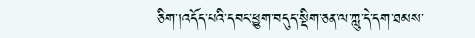ཅིག་།འདོད་པའི་དབང་ཕྱུག་བདུད་སྡིག་ཅན་ལ་ཀླུ་དེ་དག་ཐམས་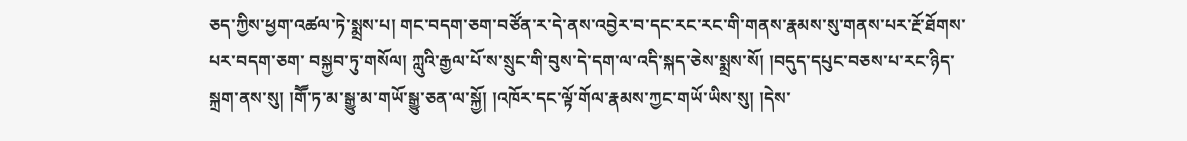ཅད་ཀྱིས་ཕྱག་འཚལ་ཏེ་སྨྲས་པ། གང་བདག་ཅག་བཙོན་ར་དེ་ནས་འབྱེར་བ་དང་རང་རང་གི་གནས་རྣམས་སུ་གནས་པར་རྔོ་ཐོགས་པར་བདག་ཅག་ བསྐྱབ་ཏུ་གསོལ། ཀླུའི་རྒྱལ་པོ་ས་སྲུང་གི་བུས་དེ་དག་ལ་འདི་སྐད་ཅེས་སྨྲས་སོ། །བདུད་དཔུང་བཅས་པ་རང་ཉིད་སྐྲག་ནས་སུ། །གཽ་ཏ་མ་སྒྱུ་མ་གཡོ་སྒྱུ་ཅན་ལ་སྐྱོ། །འཁོར་དང་ལྟོ་གོལ་རྣམས་ཀྱང་གཡོ་ཡིས་སུ། །དེས་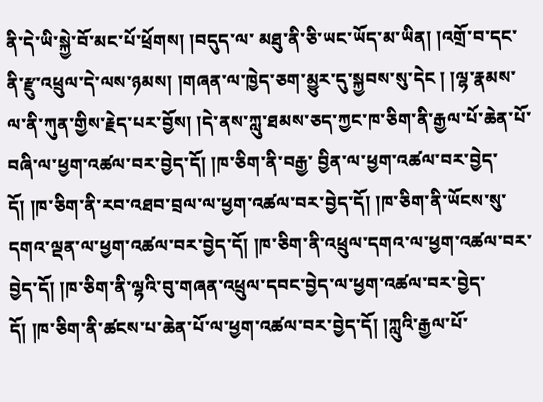ནི་དེ་ཡི་སྐྱེ་བོ་མང་པོ་ཕྲོགས། །བདུད་ལ་ མཐུ་ནི་ཅི་ཡང་ཡོད་མ་ཡིན། །འགྲོ་བ་དང་ནི་རྫུ་འཕྲུལ་དེ་ལས་ཉམས། །གཞན་ལ་ཁྱེད་ཅག་མྱུར་དུ་སྐྱབས་སུ་དེང ། །ལྷ་རྣམས་ལ་ནི་ཀུན་གྱིས་རྗེད་པར་བྱོས། །དེ་ནས་ཀླུ་ཐམས་ཅད་ཀྱང་ཁ་ཅིག་ནི་རྒྱལ་པོ་ཆེན་པོ་བཞི་ལ་ཕྱག་འཚལ་བར་བྱེད་དོ། །ཁ་ཅིག་ནི་བརྒྱ་ བྱིན་ལ་ཕྱག་འཚལ་བར་བྱེད་དོ། །ཁ་ཅིག་ནི་རབ་འཐབ་བྲལ་ལ་ཕྱག་འཚལ་བར་བྱེད་དོ། །ཁ་ཅིག་ནི་ཡོངས་སུ་དགའ་ལྡན་ལ་ཕྱག་འཚལ་བར་བྱེད་དོ། །ཁ་ཅིག་ནི་འཕྲུལ་དགའ་ལ་ཕྱག་འཚལ་བར་བྱེད་དོ། །ཁ་ཅིག་ནི་ལྷའི་བུ་གཞན་འཕྲུལ་དབང་བྱེད་ལ་ཕྱག་འཚལ་བར་བྱེད་ དོ། །ཁ་ཅིག་ནི་ཚངས་པ་ཆེན་པོ་ལ་ཕྱག་འཚལ་བར་བྱེད་དོ། །ཀླུའི་རྒྱལ་པོ་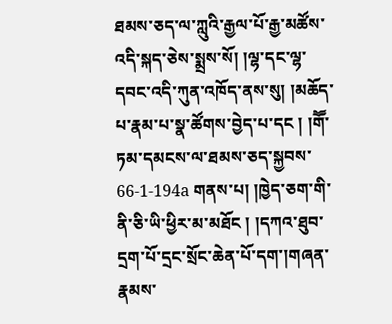ཐམས་ཅད་ལ་ཀླུའི་རྒྱལ་པོ་རྒྱ་མཚོས་འདི་སྐད་ཅེས་སྨྲས་སོ། །ལྷ་དང་ལྷ་དབང་འདི་ཀུན་འཁོད་ནས་སུ། །མཆོད་པ་རྣམ་པ་སྣ་ཚོགས་བྱེད་པ་དང ། །གཽ་ཏམ་དམངས་ལ་ཐམས་ཅད་སྐྱབས་ 66-1-194a གནས་པ། །ཁྱེད་ཅག་གི་ནི་ཅི་ཡི་ཕྱིར་མ་མཐོང ། །དཀའ་ཐུབ་དྲག་པོ་དྲང་སྲོང་ཆེན་པོ་དག་།གཞན་རྣམས་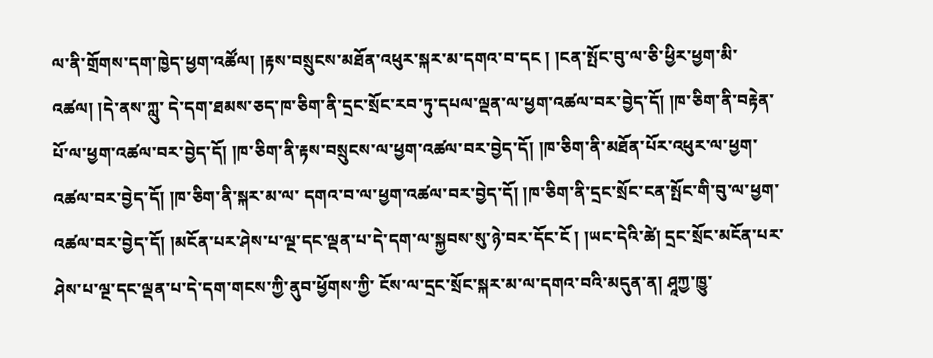ལ་ནི་གྲོགས་དག་ཁྱེད་ཕྱག་འཚོལ། །རྟས་བསྲུངས་མཐོན་འཕུར་སྐར་མ་དགའ་བ་དང ། །ངན་སྤོང་བུ་ལ་ཅི་ཕྱིར་ཕྱག་མི་འཚལ། །དེ་ནས་ཀླུ་ དེ་དག་ཐམས་ཅད་ཁ་ཅིག་ནི་དྲང་སྲོང་རབ་ཏུ་དཔལ་ལྡན་ལ་ཕྱག་འཚལ་བར་བྱེད་དོ། །ཁ་ཅིག་ནི་བརྟེན་པོ་ལ་ཕྱག་འཚལ་བར་བྱེད་དོ། །ཁ་ཅིག་ནི་རྟས་བསྲུངས་ལ་ཕྱག་འཚལ་བར་བྱེད་དོ། །ཁ་ཅིག་ནི་མཐོན་པོར་འཕུར་ལ་ཕྱག་འཚལ་བར་བྱེད་དོ། །ཁ་ཅིག་ནི་སྐར་མ་ལ་ དགའ་བ་ལ་ཕྱག་འཚལ་བར་བྱེད་དོ། །ཁ་ཅིག་ནི་དྲང་སྲོང་ངན་སྤོང་གི་བུ་ལ་ཕྱག་འཚལ་བར་བྱེད་དོ། །མངོན་པར་ཤེས་པ་ལྔ་དང་ལྡན་པ་དེ་དག་ལ་སྐྱབས་སུ་ཉེ་བར་དོང་ངོ ། །ཡང་དེའི་ཚེ། དྲང་སྲོང་མངོན་པར་ཤེས་པ་ལྔ་དང་ལྡན་པ་དེ་དག་གངས་ཀྱི་ནུབ་ཕྱོགས་ཀྱི་ ངོས་ལ་དྲང་སྲོང་སྐར་མ་ལ་དགའ་བའི་མདུན་ན། ཤཱཀྱ་ཁྱུ་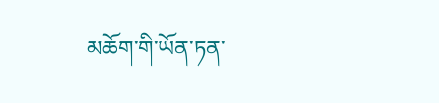མཆོག་གི་ཡོན་ཏན་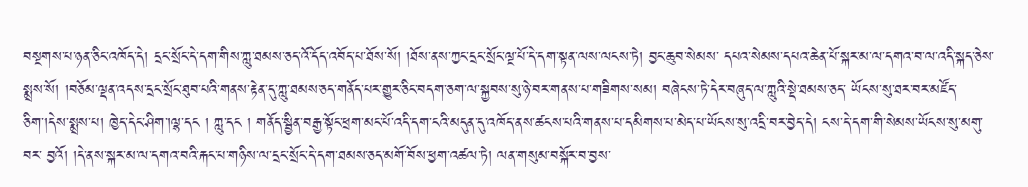བསྔགས་པ་ཉན་ཅིང་འཁོད་དེ། དྲང་སྲོང་དེ་དག་གིས་ཀླུ་ཐམས་ཅད་འོ་དོད་འབོད་པ་ཐོས་སོ། །ཐོས་ནས་ཀྱང་དྲང་སྲོང་ལྔ་པོ་དེ་དག་སྟན་ལས་ལངས་ཏེ། བྱང་ཆུབ་སེམས་ དཔའ་སེམས་དཔའ་ཆེན་པོ་སྐར་མ་ལ་དགའ་བ་ལ་འདི་སྐད་ཅེས་སྨྲས་སོ། །བཅོམ་ལྡན་འདས་དྲང་སྲོང་ཐུབ་པའི་གནས་རྟེན་དུ་ཀླུ་ཐམས་ཅད་གནོད་པར་གྱུར་ཅིང་བདག་ཅག་ལ་སྐྱབས་སུ་ཉེ་བར་གནས་པ་གཟིགས་སམ། བཞེངས་ཏེ་དེར་བཞུད་ལ་ཀླུའི་སྡེ་ཐམས་ཅད་ ཡོངས་སུ་ཐར་བར་མཛོད་ཅིག་།དེས་སྨྲས་པ། ཁྱེད་དེང་ཤིག་།ལྷ་དང ། ཀླུ་དང ། གནོད་སྦྱིན་བརྒྱ་སྟོང་ཕྲག་མང་པོ་འདི་དག་ངའི་མདུན་དུ་འཁོད་ནས་ཚངས་པའི་གནས་པ་དམིགས་པ་མེད་པ་ཡོངས་སུ་འདྲི་བར་བྱེད་དེ། ངས་དེ་དག་གི་སེམས་ཡོངས་སུ་མགུ་བར་ བྱའོ། །དེ་ནས་སྐར་མ་ལ་དགའ་བའི་རྐང་པ་གཉིས་ལ་དྲང་སྲོང་དེ་དག་ཐམས་ཅད་མགོ་བོས་ཕྱག་འཚལ་ཏེ། ལན་གསུམ་བསྐོར་བ་བྱས་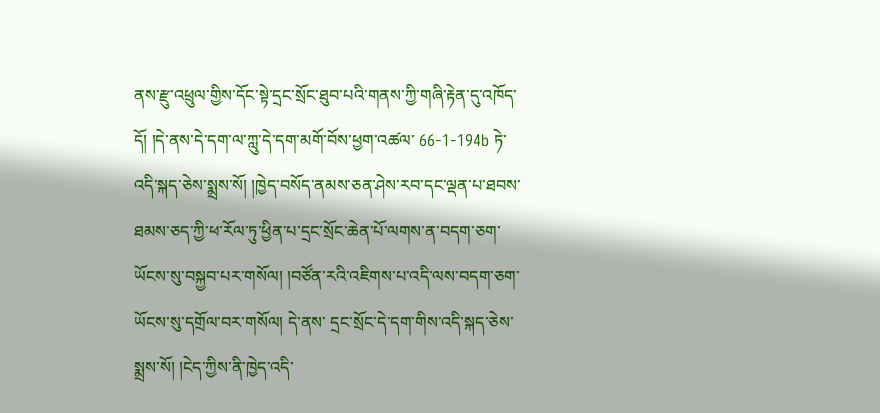ནས་རྫུ་འཕྲུལ་གྱིས་དོང་སྟེ་དྲང་སྲོང་ཐུབ་པའི་གནས་ཀྱི་གཞི་རྟེན་དུ་འཁོད་དོ། །དེ་ནས་དེ་དག་ལ་ཀླུ་དེ་དག་མགོ་བོས་ཕྱག་འཚལ་ 66-1-194b ཏེ་འདི་སྐད་ཅེས་སྨྲས་སོ། །ཁྱེད་བསོད་ནམས་ཅན་ཤེས་རབ་དང་ལྡན་པ་ཐབས་ཐམས་ཅད་ཀྱི་ཕ་རོལ་ཏུ་ཕྱིན་པ་དྲང་སྲོང་ཆེན་པོ་ལགས་ན་བདག་ཅག་ཡོངས་སུ་བསྐྱབ་པར་གསོལ། །བཙོན་རའི་འཇིགས་པ་འདི་ལས་བདག་ཅག་ཡོངས་སུ་དགྲོལ་བར་གསོལ། དེ་ནས་ དྲང་སྲོང་དེ་དག་གིས་འདི་སྐད་ཅེས་སྨྲས་སོ། །ངེད་ཀྱིས་ནི་ཁྱེད་འདི་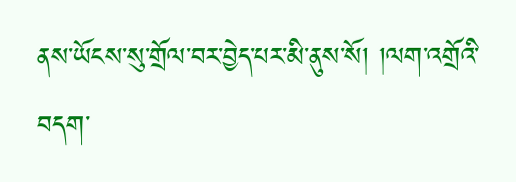ནས་ཡོངས་སུ་གྲོལ་བར་བྱེད་པར་མི་ནུས་སོ། །ལག་འགྲོའི་བདག་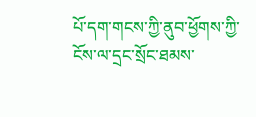པོ་དག་གངས་ཀྱི་ནུབ་ཕྱོགས་ཀྱི་ངོས་ལ་དྲང་སྲོང་ཐམས་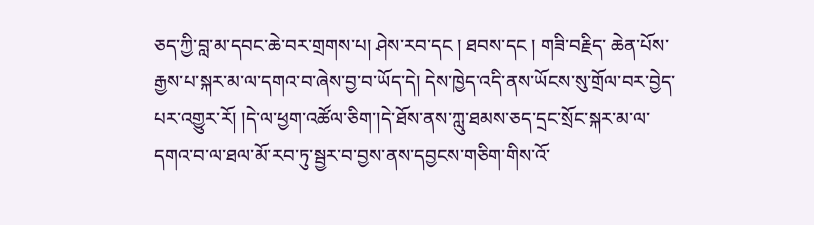ཅད་ཀྱི་བླ་མ་དབང་ཆེ་བར་གྲགས་པ། ཤེས་རབ་དང ། ཐབས་དང ། གཟི་བརྗིད་ ཆེན་པོས་རྒྱས་པ་སྐར་མ་ལ་དགའ་བ་ཞེས་བྱ་བ་ཡོད་དེ། དེས་ཁྱེད་འདི་ནས་ཡོངས་སུ་གྲོལ་བར་བྱེད་པར་འགྱུར་རོ། །དེ་ལ་ཕྱག་འཚོལ་ཅིག་།དེ་ཐོས་ནས་ཀླུ་ཐམས་ཅད་དྲང་སྲོང་སྐར་མ་ལ་དགའ་བ་ལ་ཐལ་མོ་རབ་ཏུ་སྦྱར་བ་བྱས་ནས་དབྱངས་གཅིག་གིས་འོ་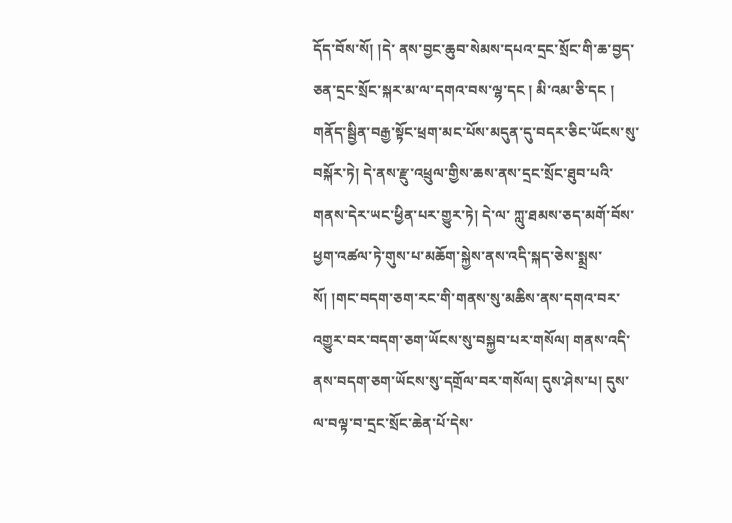དོད་བོས་སོ། །དེ་ ནས་བྱང་ཆུབ་སེམས་དཔའ་དྲང་སྲོང་གི་ཆ་བྱད་ཅན་དྲང་སྲོང་སྐར་མ་ལ་དགའ་བས་ལྷ་དང ། མི་འམ་ཅི་དང ། གནོད་སྦྱིན་བརྒྱ་སྟོང་ཕྲག་མང་པོས་མདུན་དུ་བདར་ཅིང་ཡོངས་སུ་བསྐོར་ཏེ། དེ་ནས་རྫུ་འཕྲུལ་གྱིས་ཆས་ནས་དྲང་སྲོང་ཐུབ་པའི་གནས་དེར་ཡང་ཕྱིན་པར་གྱུར་ཏེ། དེ་ལ་ ཀླུ་ཐམས་ཅད་མགོ་བོས་ཕྱག་འཚལ་ཏེ་གུས་པ་མཆོག་སྐྱེས་ནས་འདི་སྐད་ཅེས་སྨྲས་སོ། །གང་བདག་ཅག་རང་གི་གནས་སུ་མཆིས་ནས་དགའ་བར་འགྱུར་བར་བདག་ཅག་ཡོངས་སུ་བསྐྱབ་པར་གསོལ། གནས་འདི་ནས་བདག་ཅག་ཡོངས་སུ་དགྲོལ་བར་གསོལ། དུས་ཤེས་པ། དུས་ལ་བལྟ་བ་དྲང་སྲོང་ཆེན་པོ་དེས་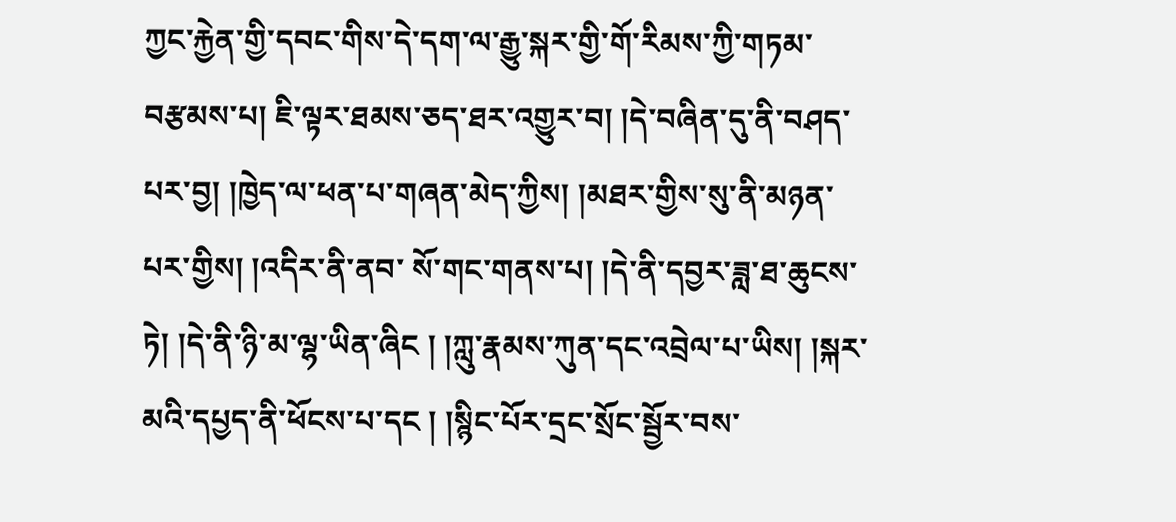ཀྱང་རྐྱེན་གྱི་དབང་གིས་དེ་དག་ལ་རྒྱུ་སྐར་གྱི་གོ་རིམས་ཀྱི་གཏམ་བརྩམས་པ། ཇི་ལྟར་ཐམས་ཅད་ཐར་འགྱུར་བ། །དེ་བཞིན་དུ་ནི་བཤད་པར་བྱ། །ཁྱེད་ལ་ཕན་པ་གཞན་མེད་ཀྱིས། །མཐར་གྱིས་སུ་ནི་མཉན་པར་གྱིས། །འདིར་ནི་ནབ་ སོ་གང་གནས་པ། །དེ་ནི་དབྱར་ཟླ་ཐ་ཆུངས་ཏེ། །དེ་ནི་ཉི་མ་ལྷ་ཡིན་ཞིང ། །ཀླུ་རྣམས་ཀུན་དང་འབྲེལ་པ་ཡིས། །སྐར་མའི་དཔྱད་ནི་ཕོངས་པ་དང ། །སྙིང་པོར་དྲང་སྲོང་སྦྱོར་བས་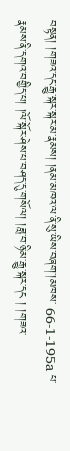བསྟན། །གཟའ་དང་རྒྱུ་སྐར་སྐར་མ་རྣམས། །ནམ་མཁའ་ལ་ནི་སུ་ཡིས་བཞག་།མཁས་ 66-1-195a པ་རྣམས་ནི་དགའ་བགྱིད་པ། །ལོ་སྐོར་ཤེས་པ་བཤད་དུ་གསོལ། །ཟླ་བ་ཉི་མ་རྒྱུ་སྐར་དང ། །གཟའ་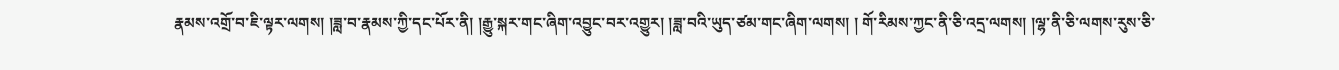རྣམས་འགྲོ་བ་ཇི་ལྟར་ལགས། །ཟླ་བ་རྣམས་ཀྱི་དང་པོར་ནི། །རྒྱུ་སྐར་གང་ཞིག་འབྱུང་བར་འགྱུར། །ཟླ་བའི་ཡུད་ཙམ་གང་ཞིག་ལགས། ། གོ་རིམས་ཀྱང་ནི་ཅི་འདྲ་ལགས། །ལྷ་ནི་ཅི་ལགས་རུས་ཅི་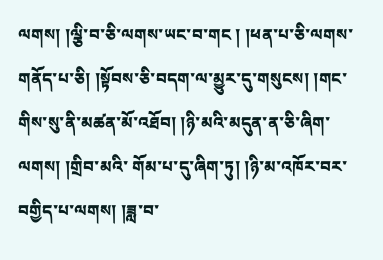ལགས། །ལྕི་བ་ཅི་ལགས་ཡང་བ་གང ། །ཕན་པ་ཅི་ལགས་གནོད་པ་ཅི། །སྟོབས་ཅི་བདག་ལ་མྱུར་དུ་གསུངས། །གང་གིས་སུ་ནི་མཚན་མོ་འཐོབ། །ཉི་མའི་མདུན་ན་ཅི་ཞིག་ལགས། །གྲིབ་མའི་ གོམ་པ་དུ་ཞིག་ཏུ། །ཉི་མ་འཁོར་བར་བགྱིད་པ་ལགས། །ཟླ་བ་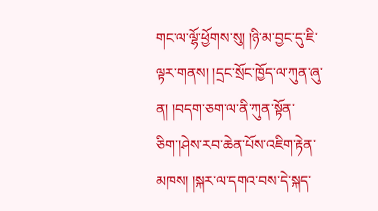གང་ལ་ལྷོ་ཕྱོགས་སུ། །ཉི་མ་བྱང་དུ་ཇི་ལྟར་གནས། །དྲང་སྲོང་ཁྱོད་ལ་ཀུན་ཞུ་ན། །བདག་ཅག་ལ་ནི་ཀུན་སྟོན་ཅིག་།ཤེས་རབ་ཆེན་པོས་འཇིག་རྟེན་མཁས། །སྐར་ལ་དགའ་བས་དེ་སྐད་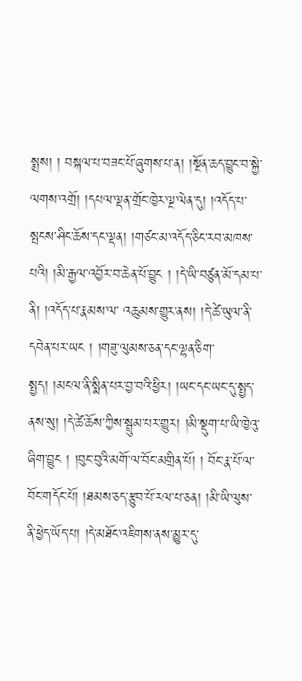སྨྲས། ། བསྐལ་པ་བཟང་པོ་ཞུགས་པ་ན། །སྔོན་ཆད་བྱུང་བ་སྐྱེ་ལགས་འགྲོ། །དཔལ་ལྡན་གྲོང་ཁྱེར་ལྔ་ལེན་དུ། །འདོད་པ་སྤངས་ཤིང་ཆོས་དང་ལྡན། །གཙང་མ་འདོད་ཅིང་རབ་མཁས་པའི། །མི་རྒྱལ་འབྱོར་བ་ཆེན་པོ་བྱུང ། །དེ་ཡི་བཙུན་མོ་དམ་པ་ནི། །འདོད་པ་རྣམས་ལ་ འཆུམས་གྱུར་ནས། །དེ་ཚེ་ཡུལ་ནི་དབེན་པར་ཡང ། །གཟུ་ལུམས་ཅན་དང་ལྷན་ཅིག་སྤྱད། །མངལ་ནི་སྨིན་པར་བྱ་བའི་ཕྱིར། །ཡང་དང་ཡང་དུ་སྤྱད་ནས་སུ། །དེ་ཚེ་ཆོས་ཀྱིས་སྦྲུམ་པར་གྱུར། །མི་སྡུག་པ་ཡི་ཁྱེའུ་ཞིག་བྱུང ། །བུང་བུའི་མགོ་ལ་བོང་མགྲིན་པོ། ། བོང་རྣ་པོ་ལ་བོང་གདོང་པོ། །ཐམས་ཅད་རྩུབ་པོ་རལ་པ་ཅན། །མི་ཡི་ལུས་ནི་ཕྱེད་ཡོད་པ། །དེ་མཐོང་འཇིགས་ནས་མྱུར་དུ་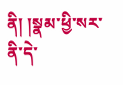ནི། །སྣམ་ཕྱི་སར་ནི་དེ་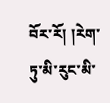བོར་རོ། །རེག་ཏུ་མི་རུང་མི་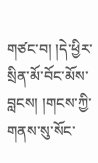གཙང་བ། །དེ་ཕྱིར་སྲིན་མོ་བོང་མོས་བླངས། །གངས་ཀྱི་གནས་སུ་སོང་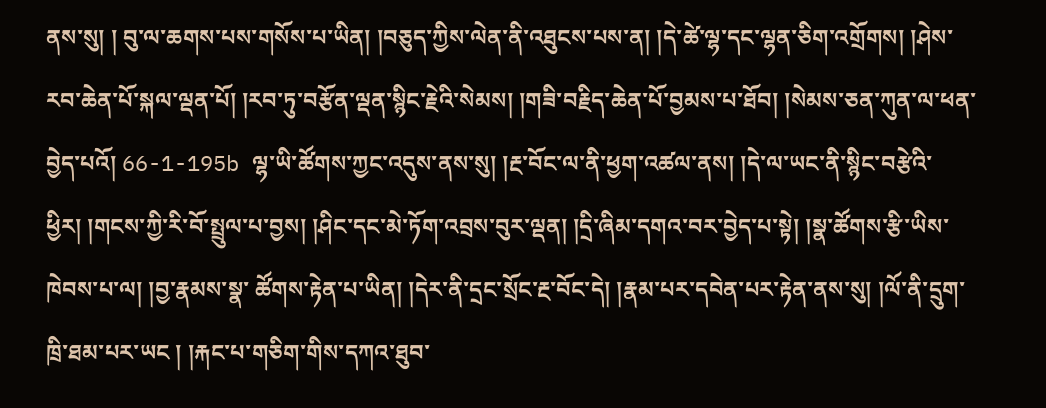ནས་སུ། ། བུ་ལ་ཆགས་པས་གསོས་པ་ཡིན། །བཅུད་ཀྱིས་ལེན་ནི་འཐུངས་པས་ན། །དེ་ཚེ་ལྷ་དང་ལྷན་ཅིག་འགྲོགས། །ཤེས་རབ་ཆེན་པོ་སྐལ་ལྡན་པོ། །རབ་ཏུ་བརྩོན་ལྡན་སྙིང་རྗེའི་སེམས། །གཟི་བརྗིད་ཆེན་པོ་བྱམས་པ་ཐོབ། །སེམས་ཅན་ཀུན་ལ་ཕན་བྱེད་པའོ། 66-1-195b ལྷ་ཡི་ཚོགས་ཀྱང་འདུས་ནས་སུ། །རྔ་བོང་ལ་ནི་ཕྱག་འཚལ་ནས། །དེ་ལ་ཡང་ནི་སྙིང་བརྩེའི་ཕྱིར། །གངས་ཀྱི་རི་བོ་སྤྲུལ་པ་བྱས། །ཤིང་དང་མེ་ཏོག་འབྲས་བུར་ལྡན། །དྲི་ཞིམ་དགའ་བར་བྱེད་པ་སྟེ། །སྣ་ཚོགས་རྩི་ཡིས་ཁེབས་པ་ལ། །བྱ་རྣམས་སྣ་ ཚོགས་རྟེན་པ་ཡིན། །དེར་ནི་དྲང་སྲོང་རྔ་བོང་དེ། །རྣམ་པར་དབེན་པར་རྟེན་ནས་སུ། །ལོ་ནི་དྲུག་ཁྲི་ཐམ་པར་ཡང ། །རྐང་པ་གཅིག་གིས་དཀའ་ཐུབ་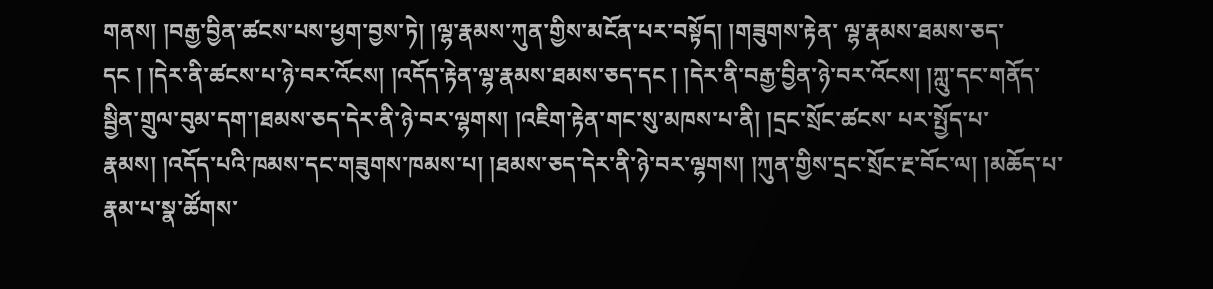གནས། །བརྒྱ་བྱིན་ཚངས་པས་ཕྱག་བྱས་ཏེ། །ལྷ་རྣམས་ཀུན་གྱིས་མངོན་པར་བསྟོད། །གཟུགས་རྟེན་ ལྷ་རྣམས་ཐམས་ཅད་དང ། །དེར་ནི་ཚངས་པ་ཉེ་བར་འོངས། །འདོད་རྟེན་ལྷ་རྣམས་ཐམས་ཅད་དང ། །དེར་ནི་བརྒྱ་བྱིན་ཉེ་བར་འོངས། །ཀླུ་དང་གནོད་སྦྱིན་གྲུལ་བུམ་དག་།ཐམས་ཅད་དེར་ནི་ཉེ་བར་ལྷགས། །འཇིག་རྟེན་གང་སུ་མཁས་པ་ནི། །དྲང་སྲོང་ཚངས་ པར་སྤྱོད་པ་རྣམས། །འདོད་པའི་ཁམས་དང་གཟུགས་ཁམས་པ། །ཐམས་ཅད་དེར་ནི་ཉེ་བར་ལྷགས། །ཀུན་གྱིས་དྲང་སྲོང་རྔ་བོང་ལ། །མཆོད་པ་རྣམ་པ་སྣ་ཚོགས་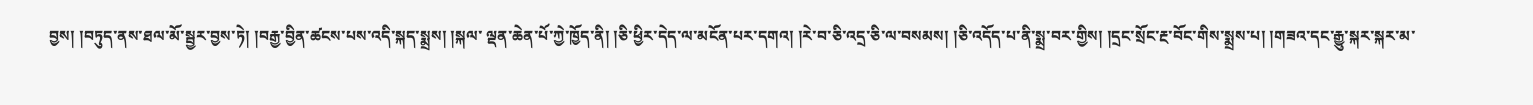བྱས། །བཏུད་ནས་ཐལ་མོ་སྦྱར་བྱས་ཏེ། །བརྒྱ་བྱིན་ཚངས་པས་འདི་སྐད་སྨྲས། །སྐལ་ ལྡན་ཆེན་པོ་ཀྱེ་ཁྱོད་ནི། །ཅི་ཕྱིར་དེད་ལ་མངོན་པར་དགའ། །རེ་བ་ཅི་འདྲ་ཅི་ལ་བསམས། །ཅི་འདོད་པ་ནི་སྨྲ་བར་གྱིས། །དྲང་སྲོང་རྔ་བོང་གིས་སྨྲས་པ། །གཟའ་དང་རྒྱུ་སྐར་སྐར་མ་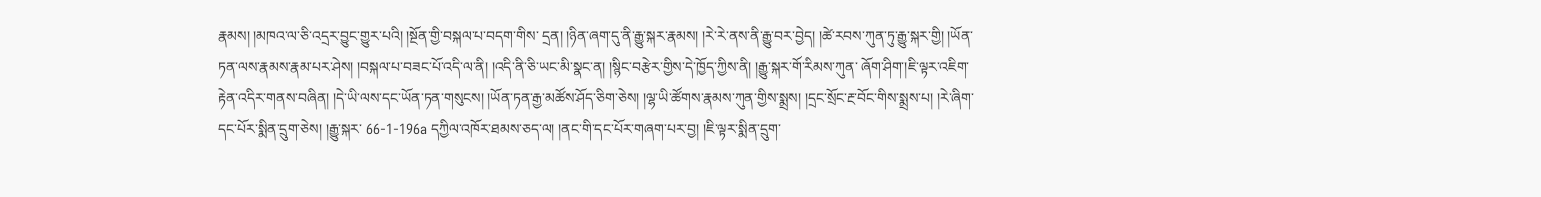རྣམས། །མཁའ་ལ་ཅི་འདྲར་བྱུང་གྱུར་པའི། །སྔོན་གྱི་བསྐལ་པ་བདག་གིས་ དྲན། །ཉིན་ཞག་དུ་ནི་རྒྱུ་སྐར་རྣམས། །རེ་རེ་ནས་ནི་རྒྱུ་བར་བྱེད། །ཚེ་རབས་ཀུན་ཏུ་རྒྱུ་སྐར་གྱི། །ཡོན་ཏན་ལས་རྣམས་རྣམ་པར་ཤེས། །བསྐལ་པ་བཟང་པོ་འདི་ལ་ནི། །འདི་ནི་ཅི་ཡང་མི་སྣང་ན། །སྙིང་བརྩེར་གྱིས་དེ་ཁྱོད་ཀྱིས་ནི། །རྒྱུ་སྐར་གོ་རིམས་ཀུན་ ཞོག་ཤིག་།ཇི་ལྟར་འཇིག་རྟེན་འདིར་གནས་བཞིན། །དེ་ཡི་ལས་དང་ཡོན་ཏན་གསུངས། །ཡོན་ཏན་རྒྱ་མཚོས་ཤོད་ཅིག་ཅེས། །ལྷ་ཡི་ཚོགས་རྣམས་ཀུན་གྱིས་སྨྲས། །དྲང་སྲོང་རྔ་བོང་གིས་སྨྲས་པ། །རེ་ཞིག་དང་པོར་སྨིན་དྲུག་ཅེས། །རྒྱུ་སྐར་ 66-1-196a དཀྱིལ་འཁོར་ཐམས་ཅད་ལ། །ནང་གི་དང་པོར་གཞག་པར་བྱ། །ཇི་ལྟར་སྨིན་དྲུག་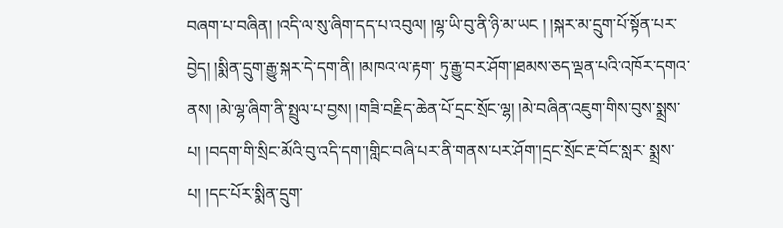བཞག་པ་བཞིན། །འདི་ལ་སུ་ཞིག་དད་པ་འབུལ། །ལྷ་ཡི་བུ་ནི་ཉི་མ་ཡང ། །སྐར་མ་དྲུག་པོ་སྟོན་པར་བྱེད། །སྨིན་དྲུག་རྒྱུ་སྐར་དེ་དག་ནི། །མཁའ་ལ་རྟག་ ཏུ་རྒྱུ་བར་ཤོག་།ཐམས་ཅད་ལྡན་པའི་འཁོར་དགའ་ནས། །མེ་ལྷ་ཞིག་ནི་སྤྲུལ་པ་བྱས། །གཟི་བརྗིད་ཆེན་པོ་དྲང་སྲོང་ལྷ། །མེ་བཞིན་འཇུག་གིས་བུས་སྨྲས་པ། །བདག་གི་སྲིང་མོའི་བུ་འདི་དག་།གླིང་བཞི་པར་ནི་གནས་པར་ཤོག་།དྲང་སྲོང་རྔ་བོང་སླར་ སྨྲས་པ། །དང་པོར་སྨིན་དྲུག་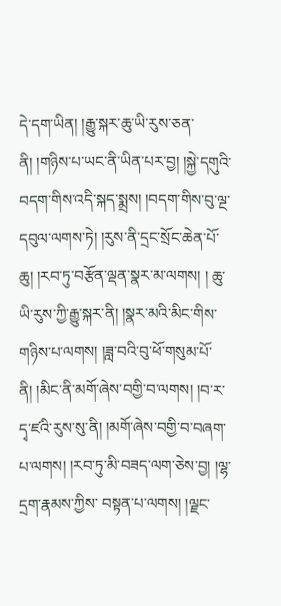དེ་དག་ཡིན། །རྒྱུ་སྐར་ཆུ་ཡི་རུས་ཅན་ནི། །གཉིས་པ་ཡང་ནི་ཡིན་པར་བྱ། །སྐྱེ་དགུའི་བདག་གིས་འདི་སྐད་སྨྲས། །བདག་གིས་བུ་ལྔ་དབུལ་ལགས་ཏེ། །རུས་ནི་དྲང་སྲོང་ཆེན་པོ་ཆུ། །རབ་ཏུ་བརྩོན་ལྡན་སྣར་མ་ལགས། ། ཆུ་ཡི་རུས་ཀྱི་རྒྱུ་སྐར་ནི། །སྣར་མའི་མིང་གིས་གཉིས་པ་ལགས། །ཟླ་བའི་བུ་ཕོ་གསུམ་པོ་ནི། །མིང་ནི་མགོ་ཞེས་བགྱི་བ་ལགས། །བ་ར་དྭ་ཛའི་རུས་སུ་ནི། །མགོ་ཞེས་བགྱི་བ་བཞག་པ་ལགས། །རབ་ཏུ་མི་བཟད་ལག་ཅེས་བྱ། །ལྷ་དྲག་རྣམས་ཀྱིས་ བསྟན་པ་ལགས། །ལྗང་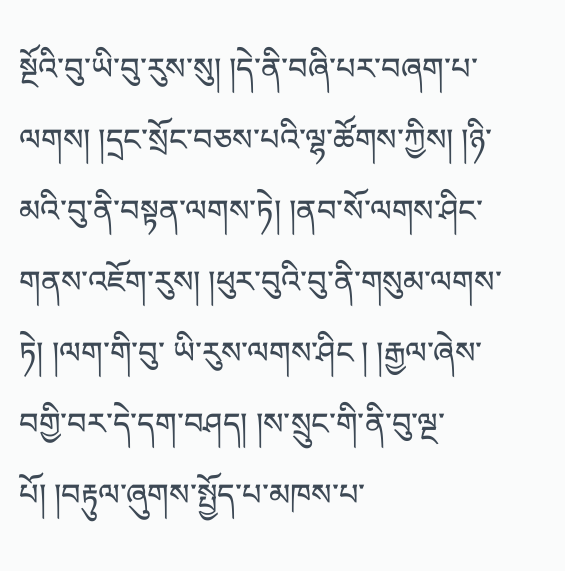སྔོའི་བུ་ཡི་བུ་རུས་སུ། །དེ་ནི་བཞི་པར་བཞག་པ་ལགས། །དྲང་སྲོང་བཅས་པའི་ལྷ་ཚོགས་ཀྱིས། །ཉི་མའི་བུ་ནི་བསྟན་ལགས་ཏེ། །ནབ་སོ་ལགས་ཤིང་གནས་འཇོག་རུས། །ཕུར་བུའི་བུ་ནི་གསུམ་ལགས་ཏེ། །ལག་གི་བུ་ ཡི་རུས་ལགས་ཤིང ། །རྒྱལ་ཞེས་བགྱི་བར་དེ་དག་བཤད། །ས་སྲུང་གི་ནི་བུ་ལྔ་པོ། །བརྟུལ་ཞུགས་སྤྱོད་པ་མཁས་པ་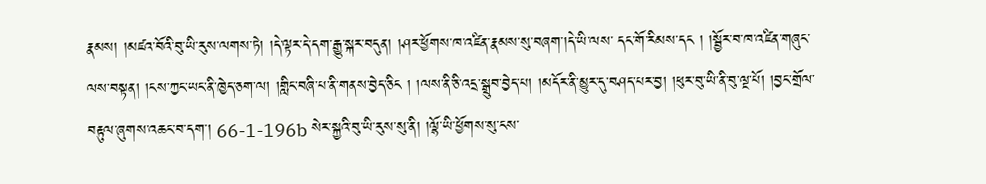རྣམས། །མཛའ་བོའི་བུ་ཡི་རུས་ལགས་ཏེ། །དེ་ལྟར་དེ་དག་རྒྱུ་སྐར་བདུན། །ཤར་ཕྱོགས་ཁ་འཛིན་རྣམས་སུ་བཞག་།དེ་ཡི་ལས་ དང་གོ་རིམས་དང ། །སྦྱོར་བ་ཁ་འཛིན་གཞུང་ལས་བསྟན། །ངས་ཀྱང་ཡང་ནི་ཁྱེད་ཅག་ལ། །གླིང་བཞི་པ་ནི་གནས་བྱེད་ཅིང ། །ལས་ནི་ཅི་འདྲ་སྒྲུབ་བྱེད་པ། །མདོར་ནི་མྱུར་དུ་བཤད་པར་བྱ། །ཕུར་བུ་ཡི་ནི་བུ་ལྔ་པོ། །བྱང་གྲོལ་བརྟུལ་ཞུགས་འཆང་བ་དག་། 66-1-196b སེར་སྐྱའི་བུ་ཡི་རུས་སུ་ནི། །ལྷོ་ཡི་ཕྱོགས་སུ་ངས་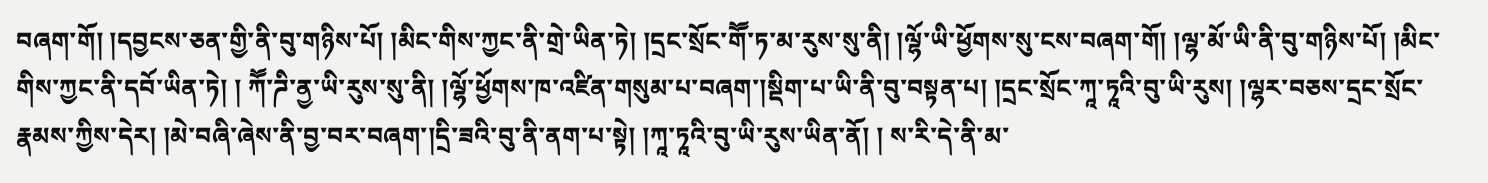བཞག་གོ། །དབྱངས་ཅན་གྱི་ནི་བུ་གཉིས་པོ། །མིང་གིས་ཀྱང་ནི་གྲེ་ཡིན་ཏེ། །དྲང་སྲོང་གཽ་ཏ་མ་རུས་སུ་ནི། །ལྷོ་ཡི་ཕྱོགས་སུ་ངས་བཞག་གོ། །ལྷ་མོ་ཡི་ནི་བུ་གཉིས་པོ། །མིང་གིས་ཀྱང་ནི་དབོ་ཡིན་ཏེ། ། ཀཽ་ཌི་ནྱ་ཡི་རུས་སུ་ནི། །ལྷོ་ཕྱོགས་ཁ་འཛིན་གསུམ་པ་བཞག་།སྡིག་པ་ཡི་ནི་བུ་བསྟན་པ། །དྲང་སྲོང་ཀཱ་ཏཱའི་བུ་ཡི་རུས། །ལྷར་བཅས་དྲང་སྲོང་རྣམས་ཀྱིས་དེར། །མེ་བཞི་ཞེས་ནི་བྱ་བར་བཞག་།དྲི་ཟའི་བུ་ནི་ནག་པ་སྟེ། །ཀཱ་ཏཱའི་བུ་ཡི་རུས་ཡིན་ནོ། ། ས་རི་དེ་ནི་མ་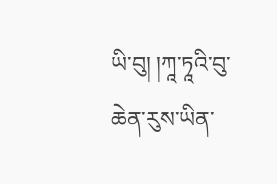ཡི་བུ། །ཀཱ་ཏཱའི་བུ་ཆེན་རུས་ཡིན་